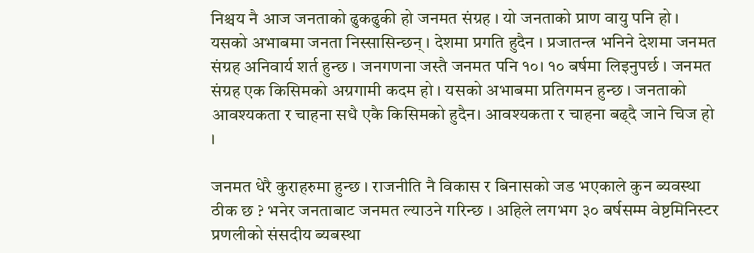निश्चय नै आज जनताको ढुकढुकी हो जनमत संग्रह । यो जनताको प्राण वायु पनि हो । यसको अभाबमा जनता निस्सासिन्छन् । देशमा प्रगति हुदैन । प्रजातन्त्र भनिने देशमा जनमत संग्रह अनिवार्य शर्त हुन्छ । जनगणना जस्तै जनमत पनि १०। १० बर्षमा लिइनुपर्छ । जनमत संग्रह एक किसिमको अग्रगामी कदम हो । यसको अभाबमा प्रतिगमन हुन्छ । जनताको आवश्यकता र चाहना सधै एकै किसिमको हुदैन। आवश्यकता र चाहना बढ्दै जाने चिज हो ।

जनमत धेरै कुराहरुमा हुन्छ । राजनीति नै विकास र बिनासको जड भएकाले कुन ब्यवस्था ठीक छ ? भनेर जनताबाट जनमत ल्याउने गरिन्छ । अहिले लगभग ३० बर्षसम्म वेष्टमिनिस्टर प्रणलीको संसदीय ब्यबस्था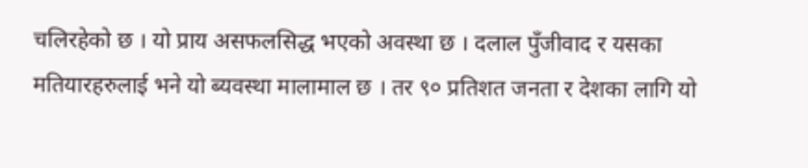चलिरहेको छ । यो प्राय असफलसिद्ध भएको अवस्था छ । दलाल पुँजीवाद र यसका मतियारहरुलाई भने यो ब्यवस्था मालामाल छ । तर ९० प्रतिशत जनता र देशका लागि यो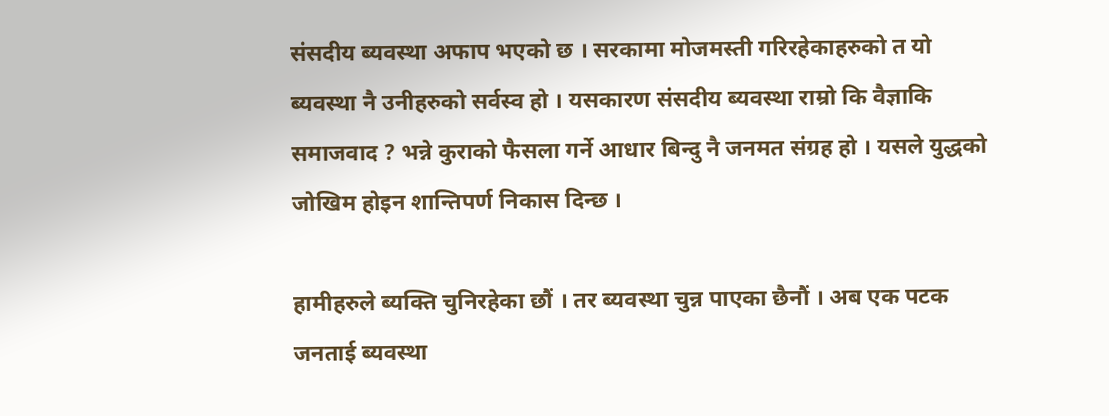संसदीय ब्यवस्था अफाप भएको छ । सरकामा मोजमस्ती गरिरहेकाहरुको त यो ब्यवस्था नै उनीहरुको सर्वस्व हो । यसकारण संसदीय ब्यवस्था राम्रो कि वैज्ञाकि समाजवाद ? भन्ने कुराको फैसला गर्ने आधार बिन्दु नै जनमत संग्रह हो । यसले युद्धको जोखिम होइन शान्तिपर्ण निकास दिन्छ ।

हामीहरुले ब्यक्ति चुनिरहेका छौं । तर ब्यवस्था चुन्न पाएका छैनौं । अब एक पटक जनताई ब्यवस्था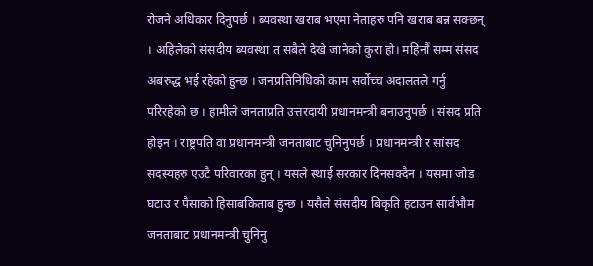रोजने अधिकार दिनुपर्छ । ब्यवस्था खराब भएमा नेताहरु पनि खराब बन्न सक्छन् । अहिलेको संसदीय ब्यवस्था त सबैले देखे जानेको कुरा हो। महिनौं सम्म संसद अबरुद्ध भई रहेको हुन्छ । जनप्रतिनिधिको काम सर्वोच्च अदालतले गर्नु परिरहेको छ । हामीले जनताप्रति उत्तरदायी प्रधानमन्त्री बनाउनुपर्छ । संसद प्रति होइन । राष्ट्रपति वा प्रधानमन्त्री जनताबाट चुनिनुपर्छ । प्रधानमन्त्री र सांसद सदस्यहरु एउटै परिवारका हुन् । यसले स्थाई सरकार दिनसक्दैन । यसमा जोड घटाउ र पैसाको हिसाबकिताब हुन्छ । यसैले संसदीय बिकृति हटाउन सार्वभौम जनताबाट प्रधानमन्त्री चुनिनु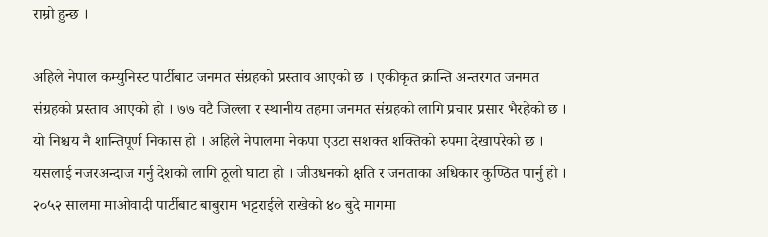राम्रो हुन्छ ।

अहिले नेपाल कम्युनिस्ट पार्टीबाट जनमत संग्रहको प्रस्ताव आएको छ । एकीकृत क्रान्ति अन्तरगत जनमत संग्रहको प्रस्ताव आएको हो । ७७ वटै जिल्ला र स्थानीय तहमा जनमत संग्रहको लागि प्रचार प्रसार भैरहेको छ । यो निश्चय नै शान्तिपूर्ण निकास हो । अहिले नेपालमा नेकपा एउटा सशक्त शक्तिको रुपमा देखापरेको छ । यसलाई नजरअन्दाज गर्नु देशको लागि ठूलो घाटा हो । जीउधनको क्षति र जनताका अधिकार कुण्ठित पार्नु हो । २०५२ सालमा माओवादी पार्टीबाट बाबुराम भट्टराईले राखेको ४० बुदे मागमा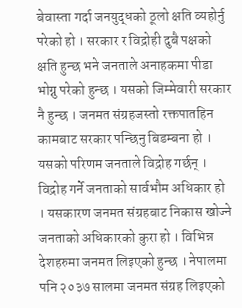बेवास्ता गर्दा जनयुद्धको ठूलो क्षति व्यहोर्नु परेको हो । सरकार र विद्रोही दुबै पक्षको क्षति हुन्छ भने जनताले अनाहकमा पीडा भोग्नु परेको हुन्छ । यसको जिम्मेवारी सरकार नै हुन्छ । जनमत संग्रहजस्तो रक्तपातहिन कामबाट सरकार पन्छिनु बिडम्बना हो । यसको परिणम जनताले विद्रोह गर्छन् । विद्रोह गर्ने जनताको सार्वभौम अधिकार हो । यसकारण जनमत संग्रहबाट निकास खोज्ने जनताको अधिकारको कुरा हो । विभिन्न देशहरुमा जनमत लिइएको हुन्छ । नेपालमा पनि २०३७ सालमा जनमत संग्रह लिइएको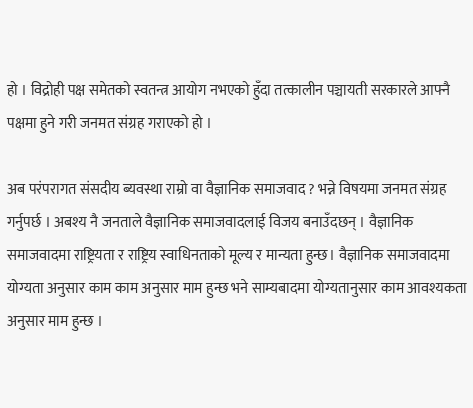हो । विद्रोही पक्ष समेतको स्वतन्त्र आयोग नभएको हुँदा तत्कालीन पञ्चायती सरकारले आफ्नै पक्षमा हुने गरी जनमत संग्रह गराएको हो ।

अब परंपरागत संसदीय ब्यवस्था राम्रो वा वैज्ञानिक समाजवाद ? भन्ने विषयमा जनमत संग्रह गर्नुपर्छ । अबश्य नै जनताले वैज्ञानिक समाजवादलाई विजय बनाउँदछन् । वैज्ञानिक समाजवादमा राष्ट्रियता र राष्ट्रिय स्वाधिनताको मूल्य र मान्यता हुन्छ। वैज्ञानिक समाजवादमा योग्यता अनुसार काम काम अनुसार माम हुन्छ भने साम्यबादमा योग्यतानुसार काम आवश्यकता अनुसार माम हुन्छ ।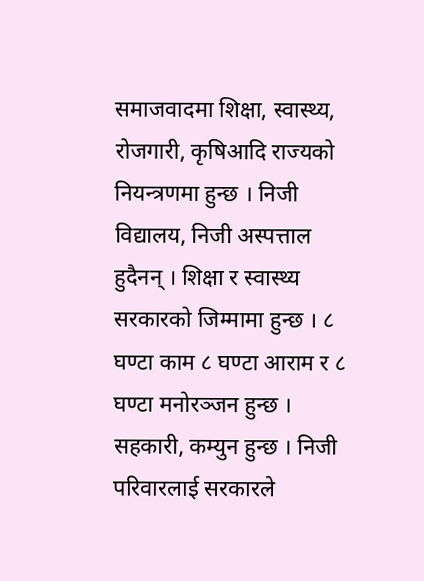समाजवादमा शिक्षा, स्वास्थ्य, रोजगारी, कृषिआदि राज्यको नियन्त्रणमा हुन्छ । निजी विद्यालय, निजी अस्पत्ताल हुदैनन् । शिक्षा र स्वास्थ्य सरकारको जिम्मामा हुन्छ । ८ घण्टा काम ८ घण्टा आराम र ८ घण्टा मनोरञ्जन हुन्छ । सहकारी, कम्युन हुन्छ । निजी परिवारलाई सरकारले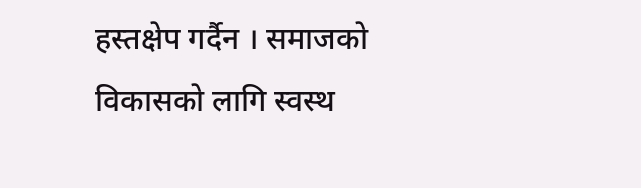हस्तक्षेप गर्दैन । समाजको विकासको लागि स्वस्थ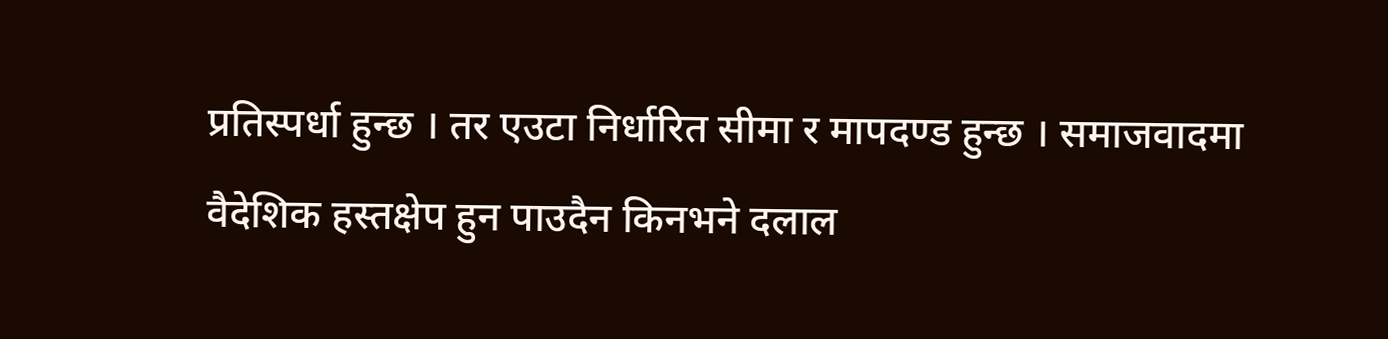प्रतिस्पर्धा हुन्छ । तर एउटा निर्धारित सीमा र मापदण्ड हुन्छ । समाजवादमा वैदेशिक हस्तक्षेप हुन पाउदैन किनभने दलाल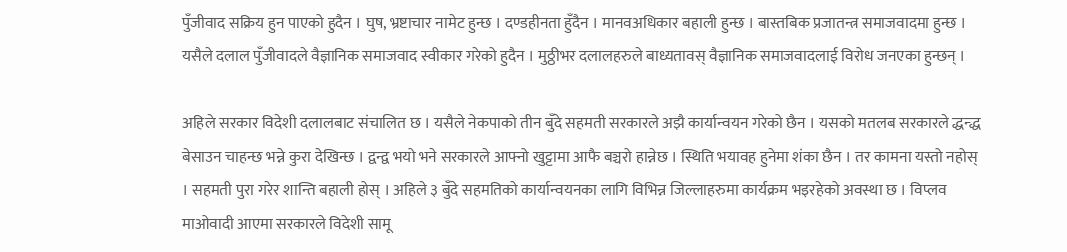पुँजीवाद सक्रिय हुन पाएको हुदैन । घुष, भ्रष्टाचार नामेट हुन्छ । दण्डहीनता हुँदैन । मानवअधिकार बहाली हुन्छ । बास्तबिक प्रजातन्त्र समाजवादमा हुन्छ । यसैले दलाल पुँजीवादले वैज्ञानिक समाजवाद स्वीकार गरेको हुदैन । मुठ्ठीभर दलालहरुले बाध्यतावस् वैज्ञानिक समाजवादलाई विरोध जनएका हुन्छन् ।

अहिले सरकार विदेशी दलालबाट संचालित छ । यसैले नेकपाको तीन बुँदे सहमती सरकारले अझै कार्यान्वयन गरेको छैन । यसको मतलब सरकारले द्धन्द्ध बेसाउन चाहन्छ भन्ने कुरा देखिन्छ । द्वन्द्व भयो भने सरकारले आफ्नो खुट्टामा आफै बञ्चरो हान्नेछ । स्थिति भयावह हुनेमा शंका छैन । तर कामना यस्तो नहोस् । सहमती पुरा गरेर शान्ति बहाली होस् । अहिले ३ बुँदे सहमतिको कार्यान्वयनका लागि विभिन्न जिल्लाहरुमा कार्यक्रम भइरहेको अवस्था छ । विप्लव माओवादी आएमा सरकारले विदेशी सामू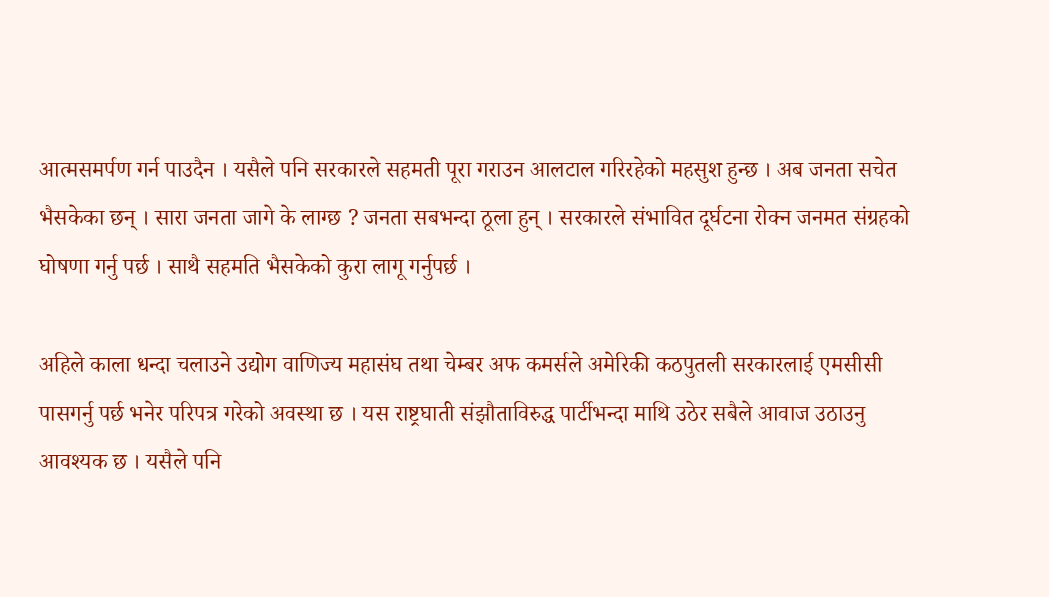आत्मसमर्पण गर्न पाउदैन । यसैले पनि सरकारले सहमती पूरा गराउन आलटाल गरिरहेको महसुश हुन्छ । अब जनता सचेत भैसकेका छन् । सारा जनता जागे के लाग्छ ? जनता सबभन्दा ठूला हुन् । सरकारले संभावित दूर्घटना रोक्न जनमत संग्रहको घोषणा गर्नु पर्छ । साथै सहमति भैसकेको कुरा लागू गर्नुपर्छ ।

अहिले काला धन्दा चलाउने उद्योग वाणिज्य महासंघ तथा चेम्बर अफ कमर्सले अमेरिकी कठपुतली सरकारलाई एमसीसी पासगर्नु पर्छ भनेर परिपत्र गरेको अवस्था छ । यस राष्ट्रघाती संझौताविरुद्ध पार्टीभन्दा माथि उठेर सबैले आवाज उठाउनु आवश्यक छ । यसैले पनि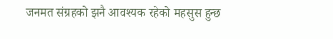जनमत संग्रहको झनै आवश्यक रहेको महसुस हुन्छ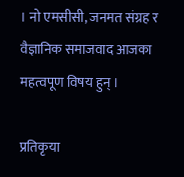। नो एमसीसी, जनमत संग्रह र वैज्ञानिक समाजवाद आजका महत्वपूण विषय हुन् ।

प्रतिकृया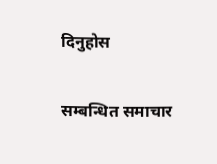दिनुहोस

सम्बन्धित समाचार